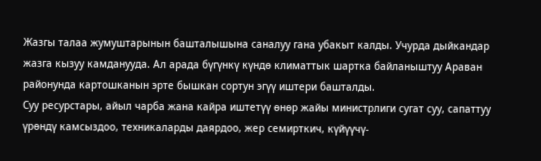Жазгы талаа жумуштарынын башталышына саналуу гана убакыт калды. Учурда дыйкандар жазга кызуу камданууда. Ал арада бүгүнкү күндө климаттык шартка байланыштуу Араван районунда картошканын эрте бышкан сортун эгүү иштери башталды.
Суу ресурстары, айыл чарба жана кайра иштетүү өнөр жайы министрлиги сугат суу, сапаттуу үрөндү камсыздоо, техникаларды даярдоо, жер семирткич, күйүүчү-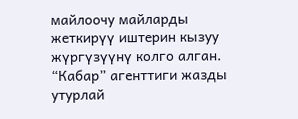майлоочу майларды жеткирүү иштерин кызуу жүргүзүүнү колго алган. “Кабар” агенттиги жазды утурлай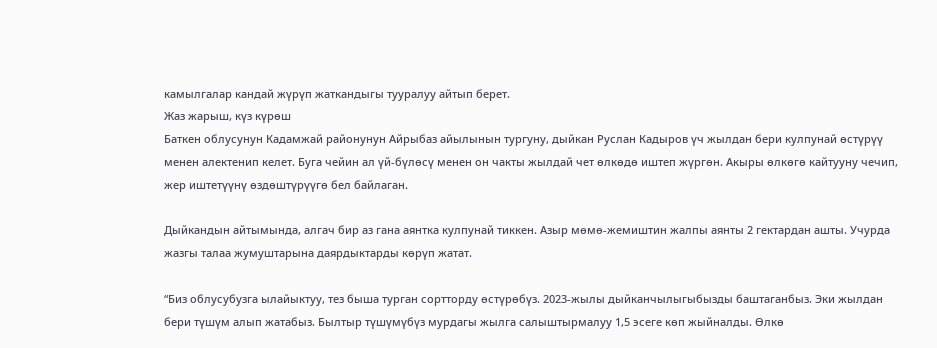камылгалар кандай жүрүп жаткандыгы тууралуу айтып берет.
Жаз жарыш, күз күрөш
Баткен облусунун Кадамжай районунун Айрыбаз айылынын тургуну, дыйкан Руслан Кадыров үч жылдан бери кулпунай өстүрүү менен алектенип келет. Буга чейин ал үй-бүлөсү менен он чакты жылдай чет өлкөдө иштеп жүргөн. Акыры өлкөгө кайтууну чечип, жер иштетүүнү өздөштүрүүгө бел байлаган.

Дыйкандын айтымында, алгач бир аз гана аянтка кулпунай тиккен. Азыр мөмө-жемиштин жалпы аянты 2 гектардан ашты. Учурда жазгы талаа жумуштарына даярдыктарды көрүп жатат.

“Биз облусубузга ылайыктуу, тез быша турган сортторду өстүрөбүз. 2023-жылы дыйканчылыгыбызды баштаганбыз. Эки жылдан бери түшүм алып жатабыз. Былтыр түшүмүбүз мурдагы жылга салыштырмалуу 1,5 эсеге көп жыйналды. Өлкө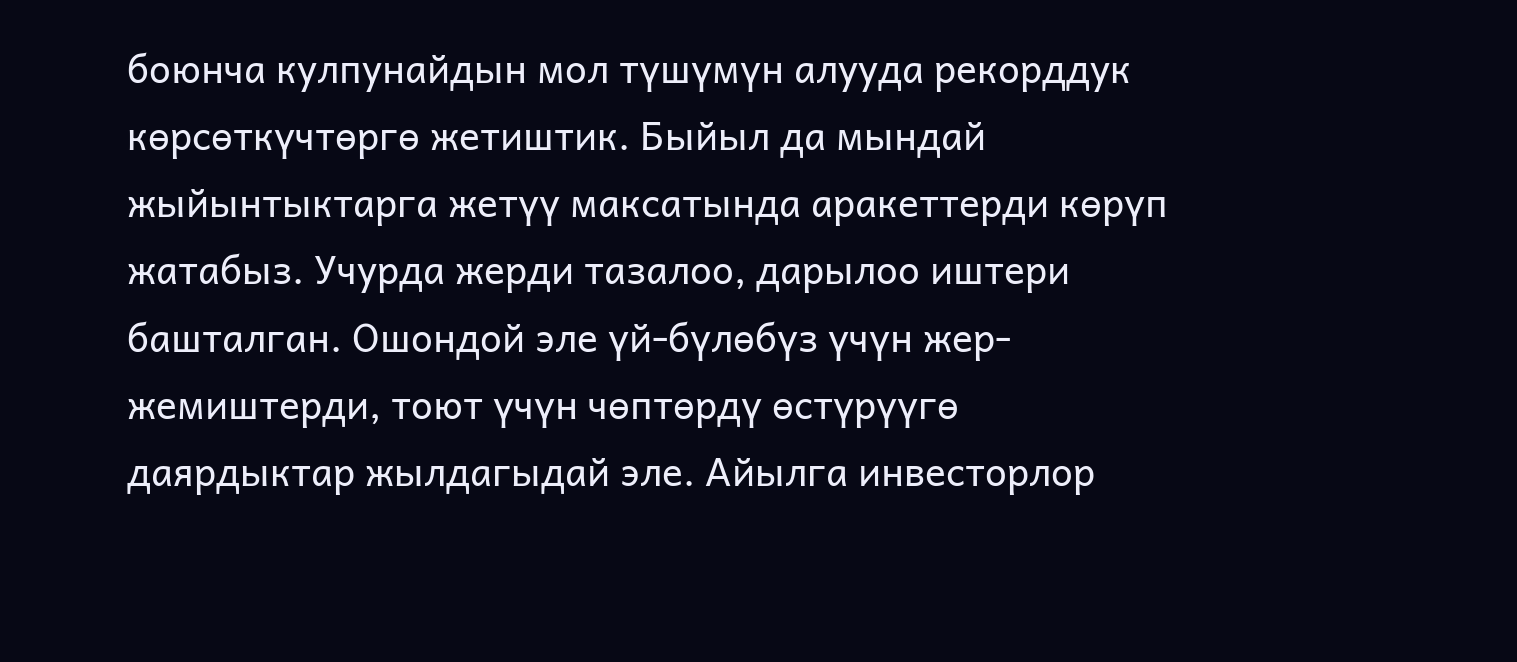боюнча кулпунайдын мол түшүмүн алууда рекорддук көрсөткүчтөргө жетиштик. Быйыл да мындай жыйынтыктарга жетүү максатында аракеттерди көрүп жатабыз. Учурда жерди тазалоо, дарылоо иштери башталган. Ошондой эле үй-бүлөбүз үчүн жер-жемиштерди, тоют үчүн чөптөрдү өстүрүүгө даярдыктар жылдагыдай эле. Айылга инвесторлор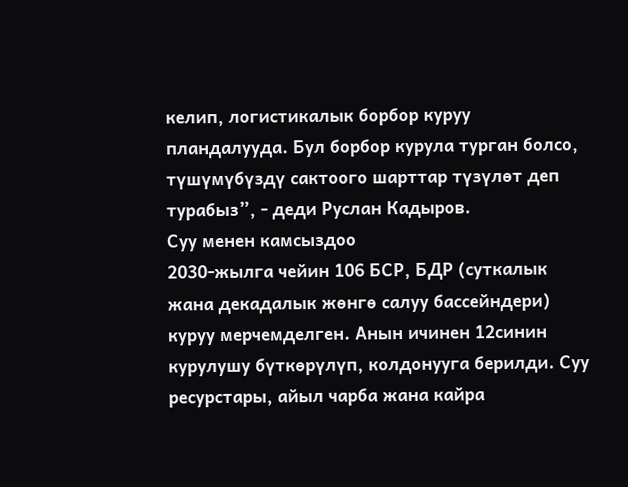келип, логистикалык борбор куруу пландалууда. Бул борбор курула турган болсо, түшүмүбүздү сактоого шарттар түзүлөт деп турабыз”, - деди Руслан Кадыров.
Суу менен камсыздоо
2030-жылга чейин 106 БСР, БДР (суткалык жана декадалык жөнгө салуу бассейндери) куруу мерчемделген. Анын ичинен 12синин курулушу бүткөрүлүп, колдонууга берилди. Суу ресурстары, айыл чарба жана кайра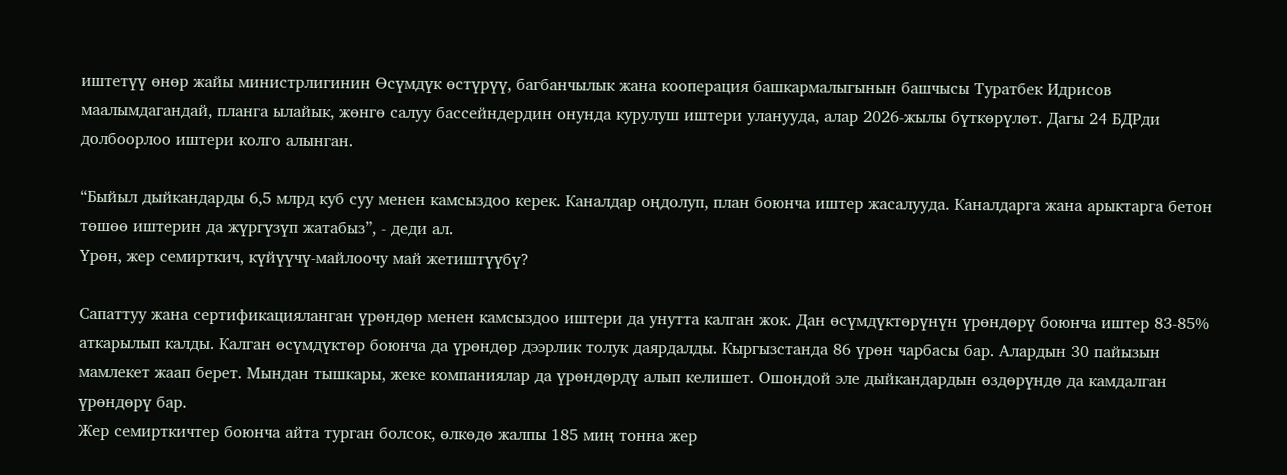иштетүү өнөр жайы министрлигинин Өсүмдүк өстүрүү, багбанчылык жана кооперация башкармалыгынын башчысы Туратбек Идрисов маалымдагандай, планга ылайык, жөнгө салуу бассейндердин онунда курулуш иштери уланууда, алар 2026-жылы бүткөрүлөт. Дагы 24 БДРди долбоорлоо иштери колго алынган.

“Быйыл дыйкандарды 6,5 млрд куб суу менен камсыздоо керек. Каналдар оңдолуп, план боюнча иштер жасалууда. Каналдарга жана арыктарга бетон төшөө иштерин да жүргүзүп жатабыз”, - деди ал.
Үрөн, жер семирткич, күйүүчү-майлоочу май жетиштүүбү?

Сапаттуу жана сертификацияланган үрөндөр менен камсыздоо иштери да унутта калган жок. Дан өсүмдүктөрүнүн үрөндөрү боюнча иштер 83-85% аткарылып калды. Калган өсүмдүктөр боюнча да үрөндөр дээрлик толук даярдалды. Кыргызстанда 86 үрөн чарбасы бар. Алардын 30 пайызын мамлекет жаап берет. Мындан тышкары, жеке компаниялар да үрөндөрдү алып келишет. Ошондой эле дыйкандардын өздөрүндө да камдалган үрөндөрү бар.
Жер семирткичтер боюнча айта турган болсок, өлкөдө жалпы 185 миң тонна жер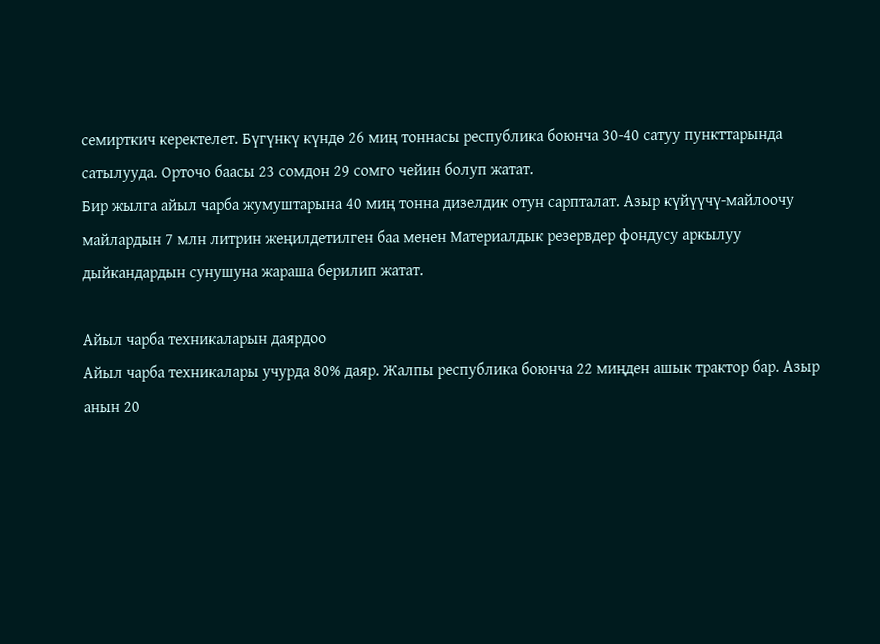семирткич керектелет. Бүгүнкү күндө 26 миң тоннасы республика боюнча 30-40 сатуу пункттарында сатылууда. Орточо баасы 23 сомдон 29 сомго чейин болуп жатат.
Бир жылга айыл чарба жумуштарына 40 миң тонна дизелдик отун сарпталат. Азыр күйүүчү-майлоочу майлардын 7 млн литрин жеңилдетилген баа менен Материалдык резервдер фондусу аркылуу дыйкандардын сунушуна жараша берилип жатат.

Айыл чарба техникаларын даярдоо
Айыл чарба техникалары учурда 80% даяр. Жалпы республика боюнча 22 миңден ашык трактор бар. Азыр анын 20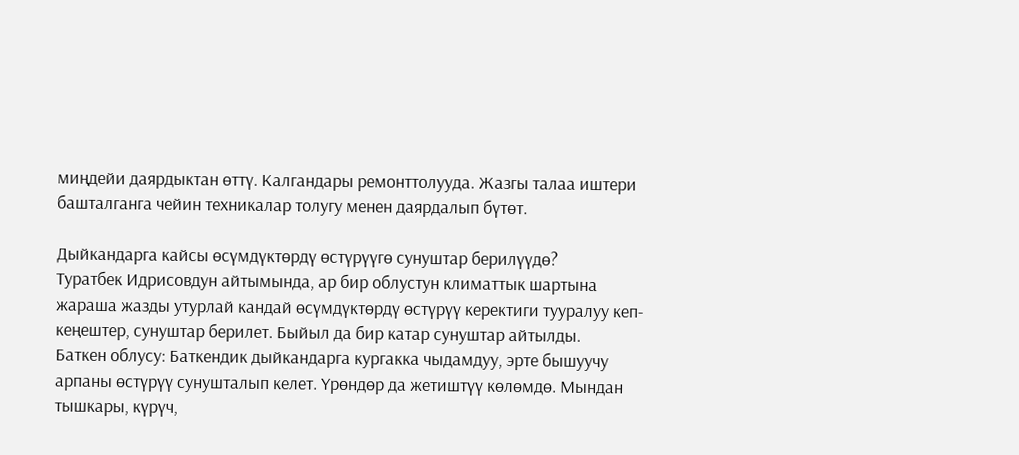миңдейи даярдыктан өттү. Калгандары ремонттолууда. Жазгы талаа иштери башталганга чейин техникалар толугу менен даярдалып бүтөт.

Дыйкандарга кайсы өсүмдүктөрдү өстүрүүгө сунуштар берилүүдө?
Туратбек Идрисовдун айтымында, ар бир облустун климаттык шартына жараша жазды утурлай кандай өсүмдүктөрдү өстүрүү керектиги тууралуу кеп-кеңештер, сунуштар берилет. Быйыл да бир катар сунуштар айтылды.
Баткен облусу: Баткендик дыйкандарга кургакка чыдамдуу, эрте бышуучу арпаны өстүрүү сунушталып келет. Үрөндөр да жетиштүү көлөмдө. Мындан тышкары, күрүч,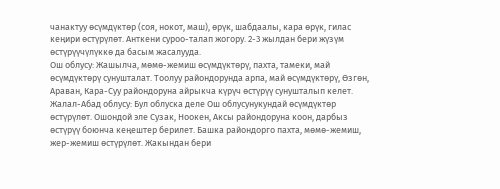чанактуу өсүмдүктөр (соя, нокот, маш), өрүк, шабдаалы, кара өрүк, гилас кеңири өстүрүлөт. Анткени суроо-талап жогору. 2-3 жылдан бери жүзүм өстүрүүчүлүккө да басым жасалууда.
Ош облусу: Жашылча, мөмө-жемиш өсүмдүктөрү, пахта, тамеки, май өсүмдүктөрү сунушталат. Тоолуу райондорунда арпа, май өсүмдүктөрү, Өзгөн, Араван, Кара-Суу райондоруна айрыкча күрүч өстүрүү сунушталып келет.
Жалал-Абад облусу: Бул облуска деле Ош облусунукундай өсүмдүктөр өстүрүлөт. Ошондой эле Сузак, Ноокен, Аксы райондоруна коон, дарбыз өстүрүү боюнча кеңештер берилет. Башка райондорго пахта, мөмө-жемиш, жер-жемиш өстүрүлөт. Жакындан бери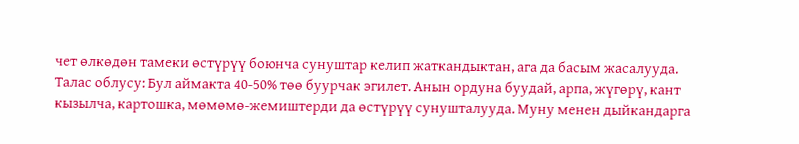чет өлкөдөн тамеки өстүрүү боюнча сунуштар келип жаткандыктан, ага да басым жасалууда.
Талас облусу: Бул аймакта 40-50% төө буурчак эгилет. Анын ордуна буудай, арпа, жүгөрү, кант кызылча, картошка, мөмөмө-жемиштерди да өстүрүү сунушталууда. Муну менен дыйкандарга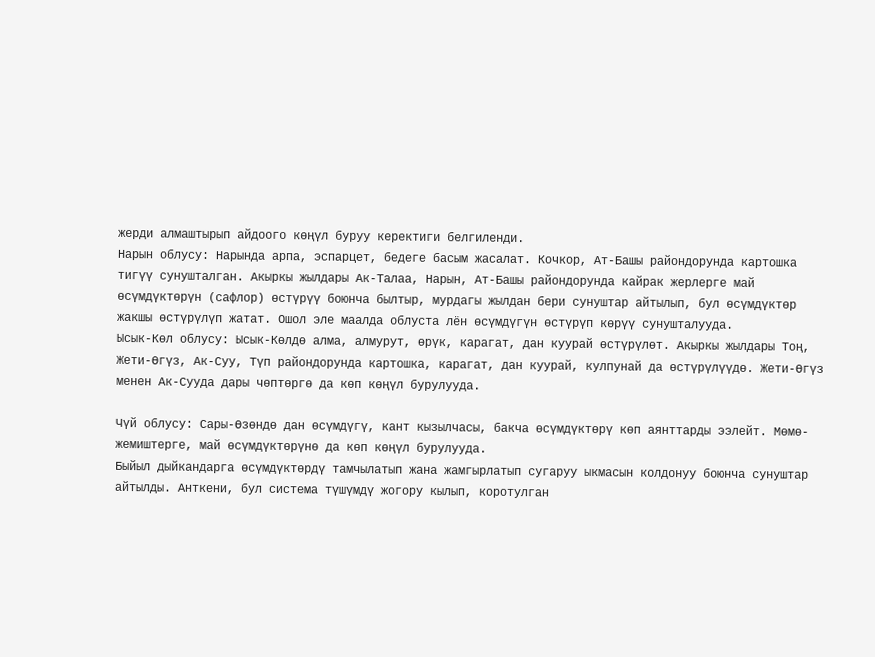жерди алмаштырып айдоого көңүл буруу керектиги белгиленди.
Нарын облусу: Нарында арпа, эспарцет, бедеге басым жасалат. Кочкор, Ат-Башы райондорунда картошка тигүү сунушталган. Акыркы жылдары Ак-Талаа, Нарын, Ат-Башы райондорунда кайрак жерлерге май өсүмдүктөрүн (сафлор) өстүрүү боюнча былтыр, мурдагы жылдан бери сунуштар айтылып, бул өсүмдүктөр жакшы өстүрүлүп жатат. Ошол эле маалда облуста лён өсүмдүгүн өстүрүп көрүү сунушталууда.
Ысык-Көл облусу: Ысык-Көлдө алма, алмурут, өрүк, карагат, дан куурай өстүрүлөт. Акыркы жылдары Тоң, Жети-Өгүз, Ак-Суу, Түп райондорунда картошка, карагат, дан куурай, кулпунай да өстүрүлүүдө. Жети-Өгүз менен Ак-Сууда дары чөптөргө да көп көңүл бурулууда.

Чүй облусу: Сары-Өзөндө дан өсүмдүгү, кант кызылчасы, бакча өсүмдүктөрү көп аянттарды ээлейт. Мөмө-жемиштерге, май өсүмдүктөрүнө да көп көңүл бурулууда.
Быйыл дыйкандарга өсүмдүктөрдү тамчылатып жана жамгырлатып сугаруу ыкмасын колдонуу боюнча сунуштар айтылды. Анткени, бул система түшүмдү жогору кылып, коротулган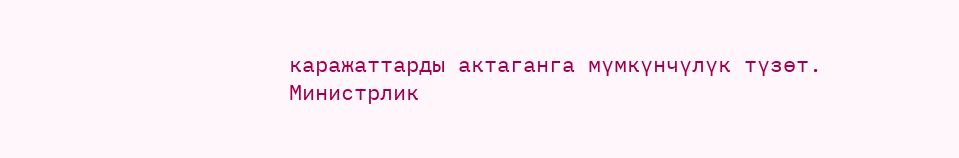каражаттарды актаганга мүмкүнчүлүк түзөт.
Министрлик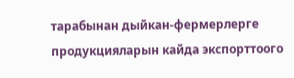тарабынан дыйкан-фермерлерге продукцияларын кайда экспорттоого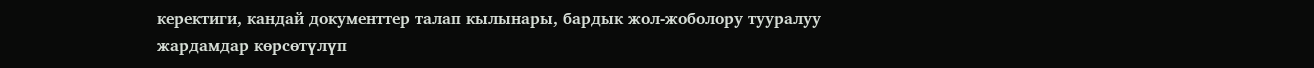керектиги, кандай документтер талап кылынары, бардык жол-жоболору тууралуу жардамдар көрсөтүлүп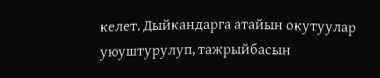келет. Дыйкандарга атайын окутуулар уюуштурулуп, тажрыйбасын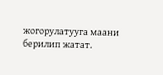жогорулатууга маани берилип жатат.